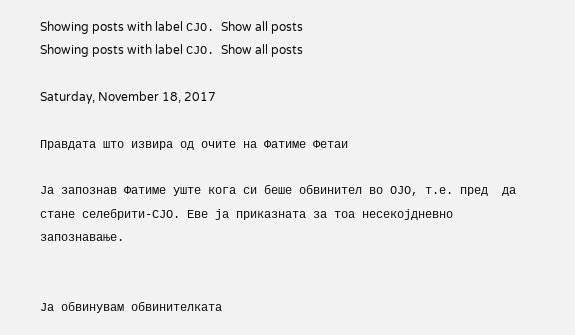Showing posts with label СЈО. Show all posts
Showing posts with label СЈО. Show all posts

Saturday, November 18, 2017

Правдата што извира од очите на Фатиме Фетаи

Ја запознав Фатиме уште кога си беше обвинител во ОЈО, т.е. пред  да стане селебрити-СЈО. Еве ја приказната за тоа несекојдневно запознавање.


Ја обвинувам обвинителката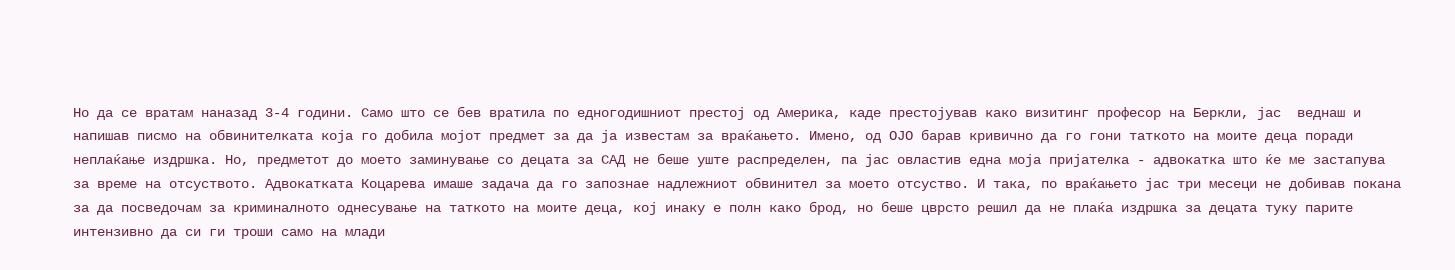Но да се вратам наназад 3-4 години. Само што се бев вратила по едногодишниот престој од Америка, каде престојував како визитинг професор на Беркли, јас  веднаш и напишав писмо на обвинителката која го добила мојот предмет за да ја известам за враќањето. Имено, од ОЈО барав кривично да го гони таткото на моите деца поради неплаќање издршка. Но, предметот до моето заминување со децата за САД не беше уште распределен, па јас овластив една моја пријателка - адвокатка што ќе ме застапува за време на отсуството. Адвокатката Коцарева имаше задача да го запознае надлежниот обвинител за моето отсуство. И така, по враќањето јас три месеци не добивав покана за да посведочам за криминалното однесување на таткото на моите деца, кој инаку е полн како брод, но беше цврсто решил да не плаќа издршка за децата туку парите интензивно да си ги троши само на млади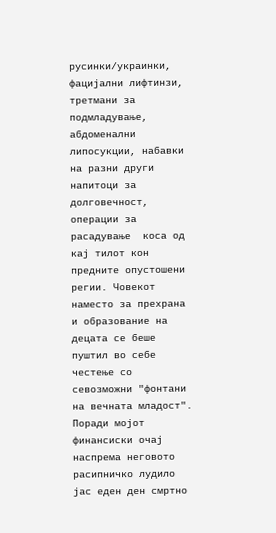русинки/украинки, фацијални лифтинзи, третмани за подмладување,  абдоменални липосукции, набавки на разни други напитоци за долговечност, операции за расадување  коса од кај тилот кон предните опустошени регии. Човекот наместо за прехрана и образование на децата се беше пуштил во себе честење со севозможни "фонтани на вечната младост". Поради мојот финансиски очај наспрема неговото расипничко лудило јас еден ден смртно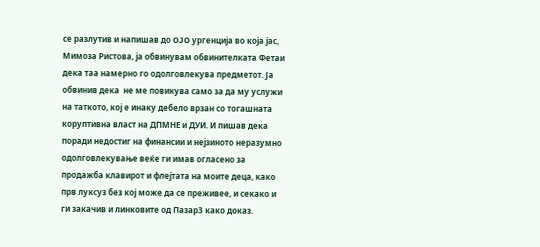се разлутив и напишав до OJO ургенција во која јас, Мимоза Ристова, ја обвинувам обвинителката Фетаи  дека таа намерно го одолговлекува предметот. Ја обвинив дека  не ме повикува само за да му услужи на таткото, кој е инаку дебело врзан со тогашната коруптивна власт на ДПМНЕ и ДУИ. И пишав дека поради недостиг на финансии и нејзиното неразумно одолговлекување веќе ги имав огласено за продажба клавирот и флејтата на моите деца, како прв луксуз без кој може да се преживее, и секако и ги закачив и линковите од Пазар3 како доказ.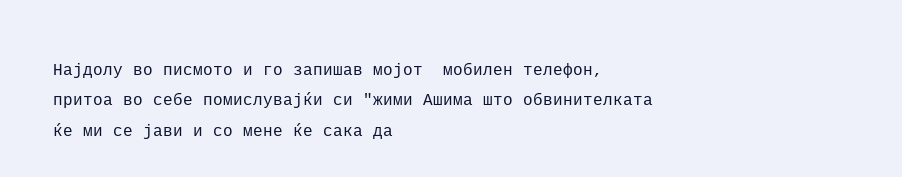Најдолу во писмото и го запишав мојот  мобилен телефон, притоа во себе помислувајќи си "жими Ашима што обвинителката ќе ми се јави и со мене ќе сака да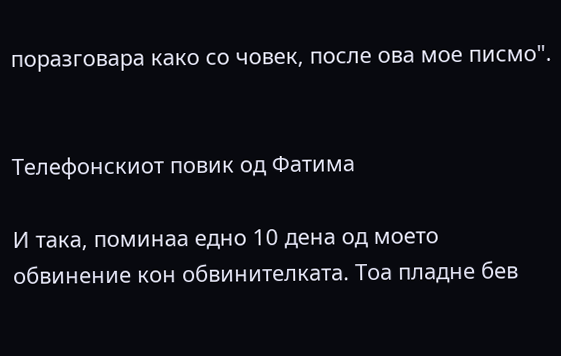поразговара како со човек, после ова мое писмо".


Телефонскиот повик од Фатима

И така, поминаа едно 10 дена од моето обвинение кон обвинителката. Тоа пладне бев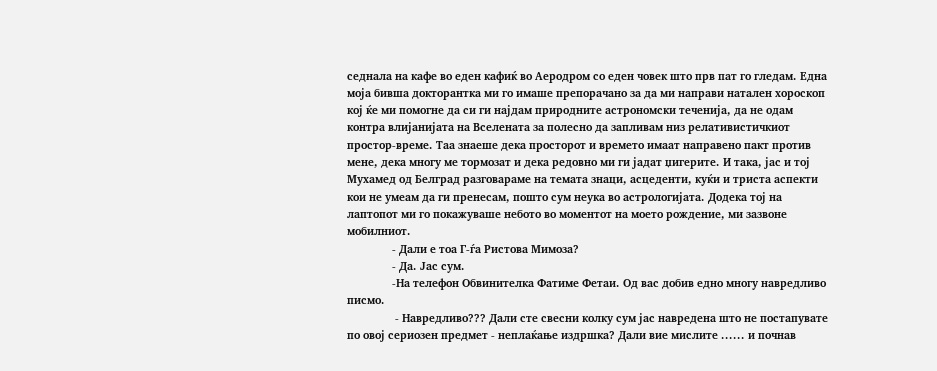седнала на кафе во еден кафиќ во Аеродром со еден човек што прв пат го гледам. Една моја бивша докторантка ми го имаше препорачано за да ми направи натален хороскоп кој ќе ми помогне да си ги најдам природните астрономски теченија, да не одам контра влијанијата на Вселената за полесно да запливам низ релативистичкиот простор-време. Таа знаеше дека просторот и времето имаат направено пакт против мене, дека многу ме тормозат и дека редовно ми ги јадат џигерите. И така, јас и тој Мухамед од Белград разговараме на темата знаци, асцеденти, куќи и триста аспекти кои не умеам да ги пренесам, пошто сум неука во астрологијата. Додека тој на лаптопот ми го покажуваше небото во моментот на моето рождение, ми зазвоне мобилниот.
               - Дали е тоа Г-ѓа Ристова Мимоза?
               - Да. Јас сум.
               -На телефон Обвинителка Фатиме Фетаи. Од вас добив едно многу навредливо писмо.
                - Навредливо??? Дали сте свесни колку сум јас навредена што не постапувате по овој сериозен предмет - неплаќање издршка? Дали вие мислите ...... и почнав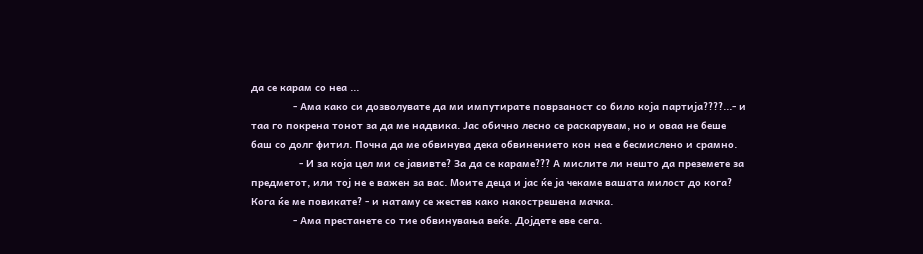да се карам со неа ...
              - Ама како си дозволувате да ми импутирате поврзаност со било која партија????...- и таа го покрена тонот за да ме надвика. Јас обично лесно се раскарувам, но и оваа не беше баш со долг фитил. Почна да ме обвинува дека обвинението кон неа е бесмислено и срамно.
                - И за која цел ми се јавивте? За да се караме??? А мислите ли нешто да преземете за предметот, или тој не е важен за вас. Моите деца и јас ќе ја чекаме вашата милост до кога? Кога ќе ме повикате? - и натаму се жестев како накострешена мачка.
              - Ама престанете со тие обвинувања веќе. Дојдете еве сега.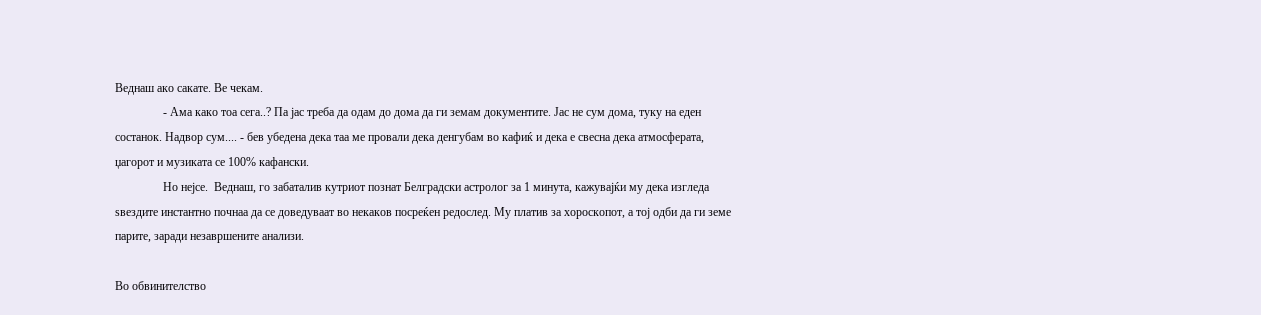Веднаш ако сакате. Ве чекам.
                - Ама како тоа сега..? Па јас треба да одам до дома да ги земам документите. Јас не сум дома, туку на еден состанок. Надвор сум.... - бев убедена дека таа ме провали дека денгубам во кафиќ и дека е свесна дека атмосферата, џагорот и музиката се 100% кафански.
                Но нејсе.  Веднаш, го забаталив кутриот познат Белградски астролог за 1 минута, кажувајќи му дека изгледа ѕвездите инстантно почнаа да се доведуваат во некаков посреќен редослед. Му платив за хороскопот, а тој одби да ги земе парите, заради незавршените анализи.

Во обвинителство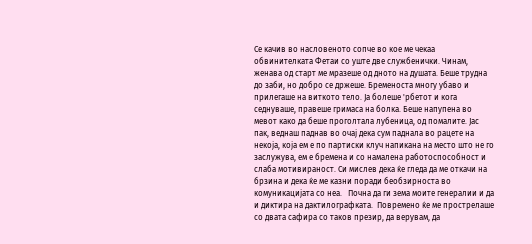Се качив во насловеното сопче во кое ме чекаа обвинителката Фетаи со уште две службенички. Чинам, женава од старт ме мразеше од дното на душата. Беше трудна до заби, но добро се држеше. Бременоста многу убаво и прилегаше на виткото тело. Ја болеше 'рбетот и кога седнуваше, правеше гримаса на болка. Беше напупена во мевот како да беше проголтала лубеница, од помалите. Јас пак, веднаш паднав во очај дека сум паднала во рацете на некоја, која ем е по партиски клуч напикана на место што не го заслужува, ем е бремена и со намалена работоспособност и слаба мотивираност. Си мислев дека ќе гледа да ме откачи на брзина и дека ќе ме казни поради беобзирноста во комуникацијата со неа.   Почна да ги зема моите генералии и да и диктира на дактилографката.  Повремено ќе ме прострелаше со двата сафира со таков презир, да верувам, да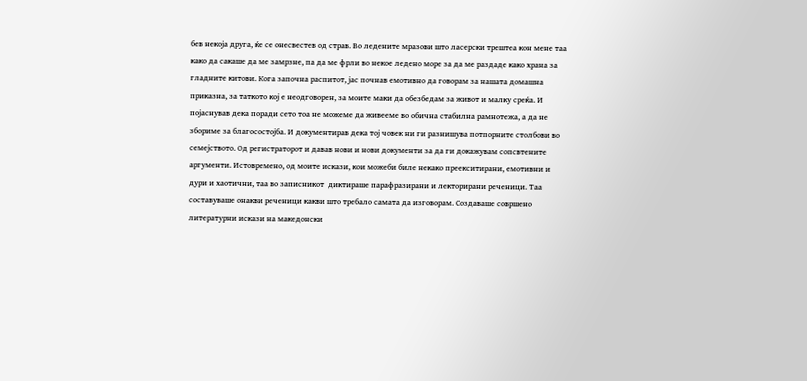бев некоја друга, ќе се онесвестев од страв. Во ледените мразови што ласерски трештеа кон мене таа како да сакаше да ме замрзне, па да ме фрли во некое ледено море за да ме раздаде како храна за гладните китови. Кога започна распитот, јас почнав емотивно да говорам за нашата домашна приказна, за таткото кој е неодговорен, за моите маки да обезбедам за живот и малку среќа. И појаснував дека поради сето тоа не можеме да живееме во обична стабилна рамнотежа, а да не збориме за благосостојба. И документирав дека тој човек ни ги разнишува потпорните столбови во семејството. Од регистраторот и давав нови и нови документи за да ги докажувам сопсвтените аргументи. Истовремено, од моите искази, кои можеби биле некако преекситирани, емотивни и дури и хаотични, таа во записникот  диктираше парафразирани и лекторирани реченици. Таа составуваше онакви реченици какви што требало самата да изговорам. Создаваше совршено литературни искази на македонски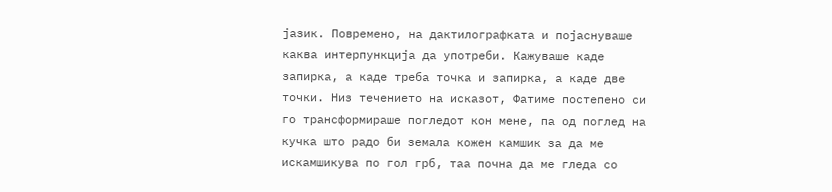јазик. Повремено, на дактилографката и појаснуваше каква интерпункција да употреби. Кажуваше каде запирка, а каде треба точка и запирка, а каде две точки. Низ течението на исказот, Фатиме постепено си го трансформираше погледот кон мене, па од поглед на кучка што радо би земала кожен камшик за да ме искамшикува по гол грб, таа почна да ме гледа со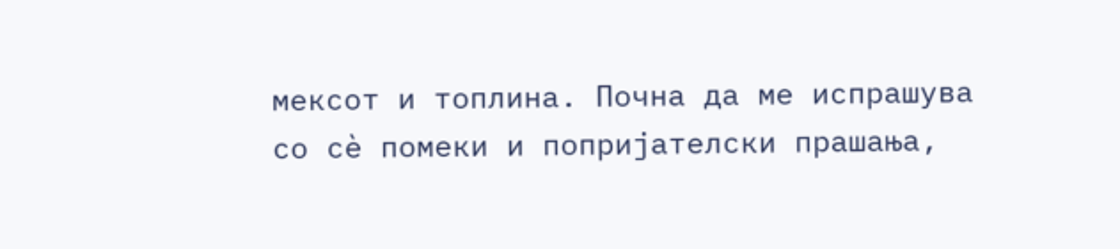мексот и топлина. Почна да ме испрашува со сѐ помеки и попријателски прашања,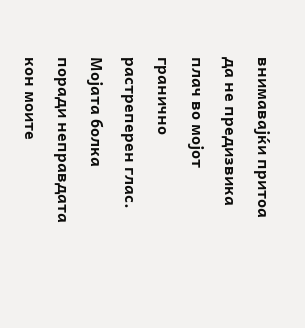внимавајќи притоа да не предизвика плач во мојот гранично растреперен глас. Мојата болка поради неправдата кон моите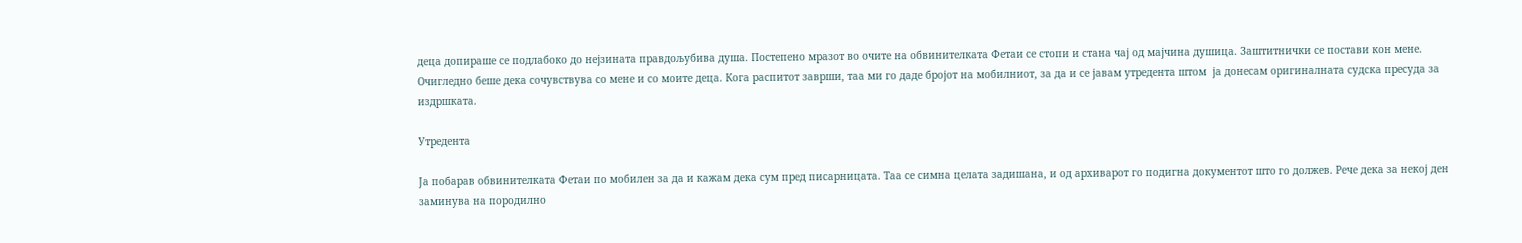деца допираше се подлабоко до нејзината правдољубива душа. Постепено мразот во очите на обвинителката Фетаи се стопи и стана чај од мајчина душица. Заштитнички се постави кон мене. Очигледно беше дека сочувствува со мене и со моите деца. Кога распитот заврши, таа ми го даде бројот на мобилниот, за да и се јавам утредента штом  ја донесам оригиналната судска пресуда за издршката.

Утредента

Ја побарав обвинителката Фетаи по мобилен за да и кажам дека сум пред писарницата. Таа се симна целата задишана, и од архиварот го подигна документот што го должев. Рече дека за некој ден заминува на породилно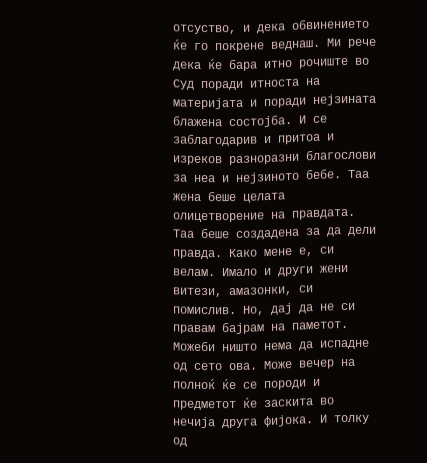отсуство, и дека обвинението ќе го покрене веднаш. Ми рече дека ќе бара итно рочиште во Суд поради итноста на материјата и поради нејзината блажена состојба. И се заблагодарив и притоа и изреков разноразни благослови за неа и нејзиното бебе. Таа жена беше целата олицетворение на правдата. Таа беше создадена за да дели правда. Како мене е, си велам. Имало и други жени витези, амазонки, си помислив. Но, дај да не си правам бајрам на паметот. Можеби ништо нема да испадне од сето ова. Може вечер на полноќ ќе се породи и предметот ќе заскита во нечија друга фијока. И толку од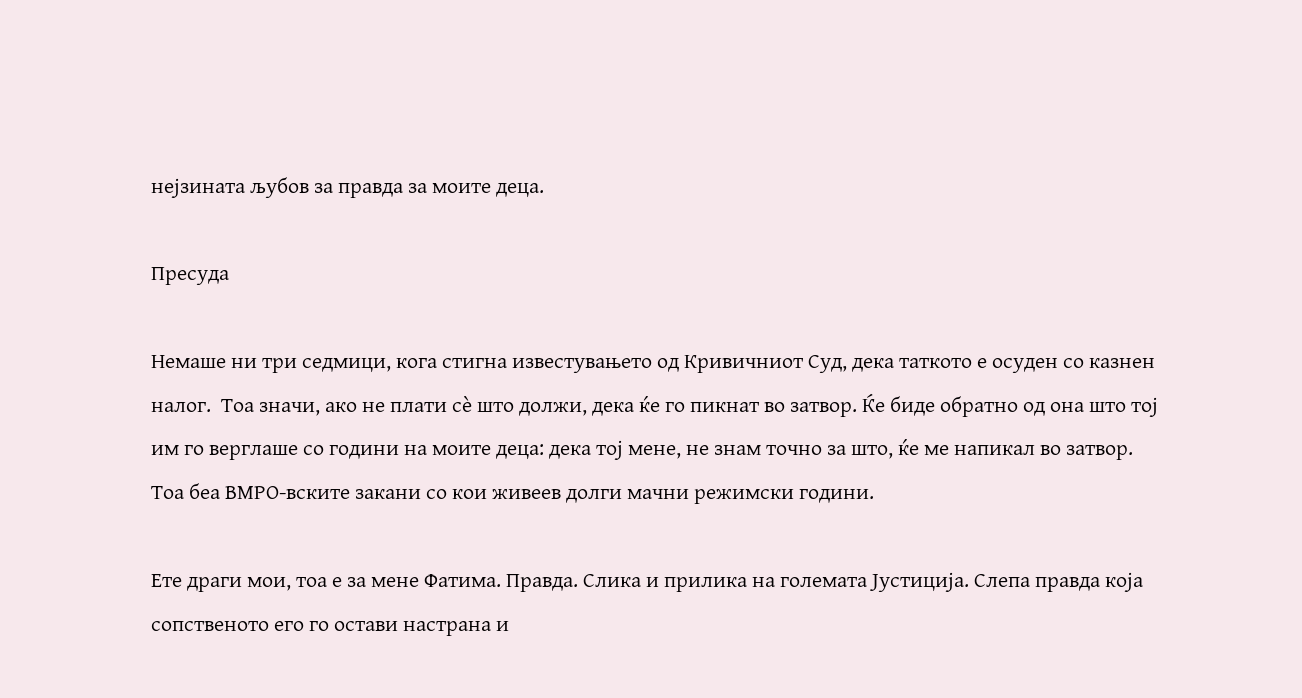нејзината љубов за правда за моите деца.

Пресуда

Немаше ни три седмици, кога стигна известувањето од Кривичниот Суд, дека таткото е осуден со казнен налог.  Тоа значи, ако не плати сѐ што должи, дека ќе го пикнат во затвор. Ќе биде обратно од она што тој им го верглаше со години на моите деца: дека тој мене, не знам точно за што, ќе ме напикал во затвор. Тоа беа ВМРО-вските закани со кои живеев долги мачни режимски години.

Ете драги мои, тоа е за мене Фатима. Правда. Слика и прилика на големата Јустиција. Слепа правда која сопственото его го остави настрана и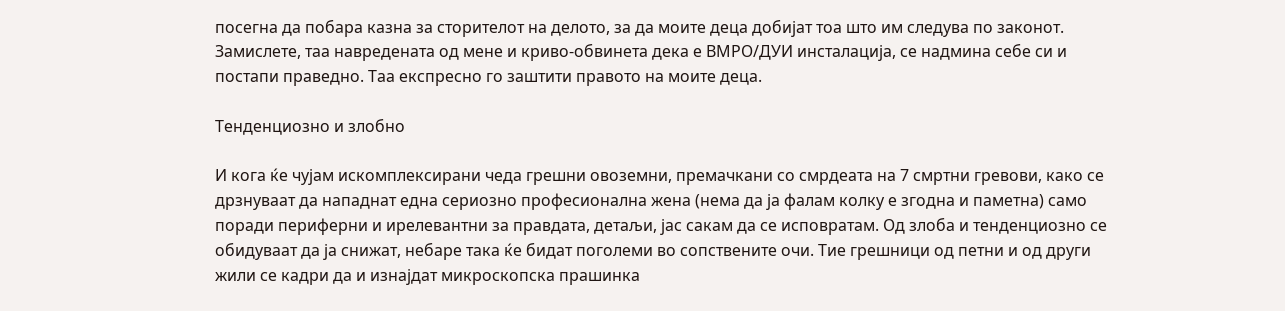посегна да побара казна за сторителот на делото, за да моите деца добијат тоа што им следува по законот. Замислете, таа навредената од мене и криво-обвинета дека е ВМРО/ДУИ инсталација, се надмина себе си и постапи праведно. Таа експресно го заштити правото на моите деца.

Тенденциозно и злобно

И кога ќе чујам искомплексирани чеда грешни овоземни, премачкани со смрдеата на 7 смртни гревови, како се дрзнуваат да нападнат една сериозно професионална жена (нема да ја фалам колку е згодна и паметна) само поради периферни и ирелевантни за правдата, детаљи, јас сакам да се исповратам. Од злоба и тенденциозно се обидуваат да ја снижат, небаре така ќе бидат поголеми во сопствените очи. Тие грешници од петни и од други жили се кадри да и изнајдат микроскопска прашинка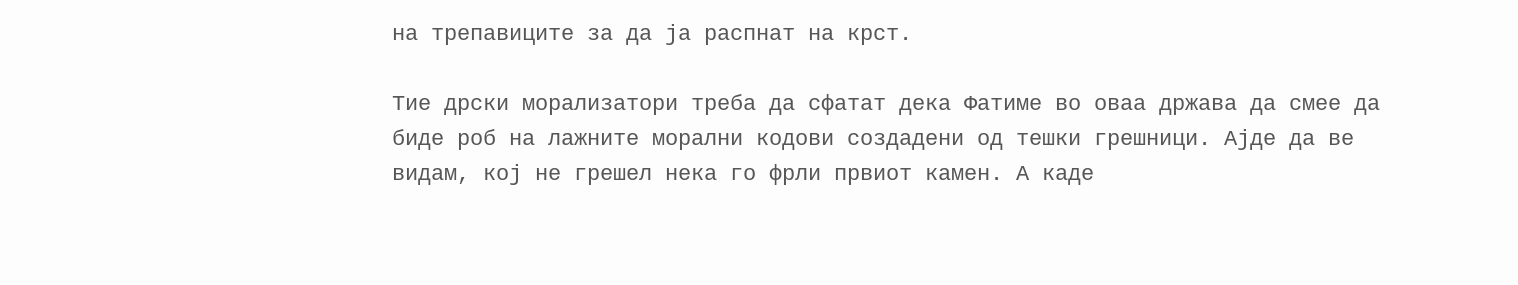на трепавиците за да ја распнат на крст.

Тие дрски морализатори треба да сфатат дека Фатиме во оваа држава да смее да биде роб на лажните морални кодови создадени од тешки грешници. Ајде да ве видам, кој не грешел нека го фрли првиот камен. А каде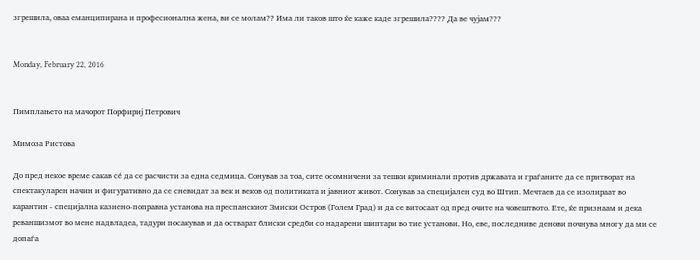згрешила, оваа еманципирана и професионална жена, ви се молам?? Има ли таков што ќе каже каде згрешила???? Да ве чујам???


Monday, February 22, 2016


Пимплањето на мачорот Порфириј Петрович

Мимоза Ристова

До пред некое време сакав сé да се расчисти за една седмица. Сонував за тоа, сите осомничени за тешки криминали против државата и граѓаните да се притворат на спектакуларен начин и фигуративно да се сневидат за век и веков од политиката и јавниот живот. Сонував за специјален суд во Штип. Мечтаев да се изолираат во карантин - специјална казнено-поправна установа на преспанскиот Змиски Остров (Голем Град) и да се витосаат од пред очите на човештвото. Ете, ќе признаам и дека реваншизмот во мене надвладеа, тадури посакував и да остварат блиски средби со надарени шиптари во тие установи. Но, еве, последниве денови почнува многу да ми се допаѓа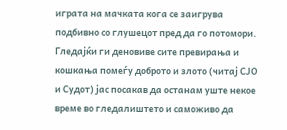играта на мачката кога се заигрува подбивно со глушецот пред да го потомори. Гледајќи ги деновиве сите превирања и кошкања помеѓу доброто и злото (читај СЈО и Судот) јас посакав да останам уште некое време во гледалиштето и саможиво да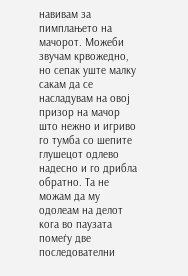навивам за пимплањето на мачорот. Можеби звучам крвожедно, но сепак уште малку сакам да се насладувам на овој призор на мачор што нежно и игриво го тумба со шепите глушецот одлево надесно и го дрибла обратно. Та не можам да му одолеам на делот кога во паузата помеѓу две последователни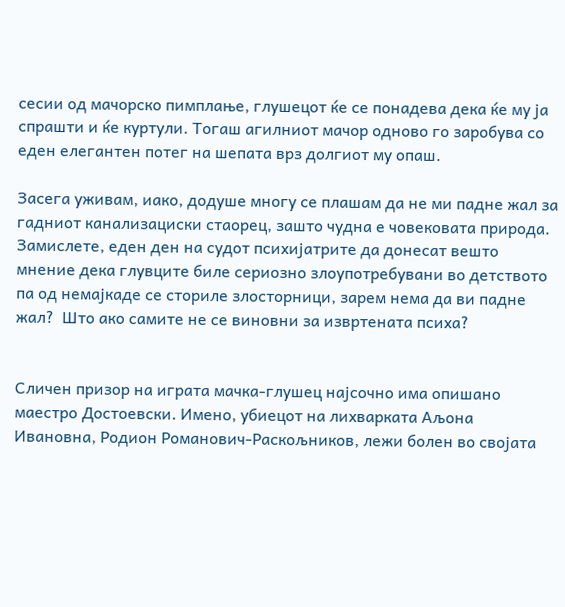сесии од мачорско пимплање, глушецот ќе се понадева дека ќе му ја спрашти и ќе куртули. Тогаш агилниот мачор одново го заробува со еден елегантен потег на шепата врз долгиот му опаш.

Засега уживам, иако, додуше многу се плашам да не ми падне жал за гадниот канализациски стаорец, зашто чудна е човековата природа. Замислете, еден ден на судот психијатрите да донесат вешто мнение дека глувците биле сериозно злоупотребувани во детството па од немајкаде се сториле злосторници, зарем нема да ви падне жал?  Што ако самите не се виновни за извртената психа?


Сличен призор на играта мачка-глушец најсочно има опишано маестро Достоевски. Имено, убиецот на лихварката Аљона Ивановна, Родион Романович-Раскољников, лежи болен во својата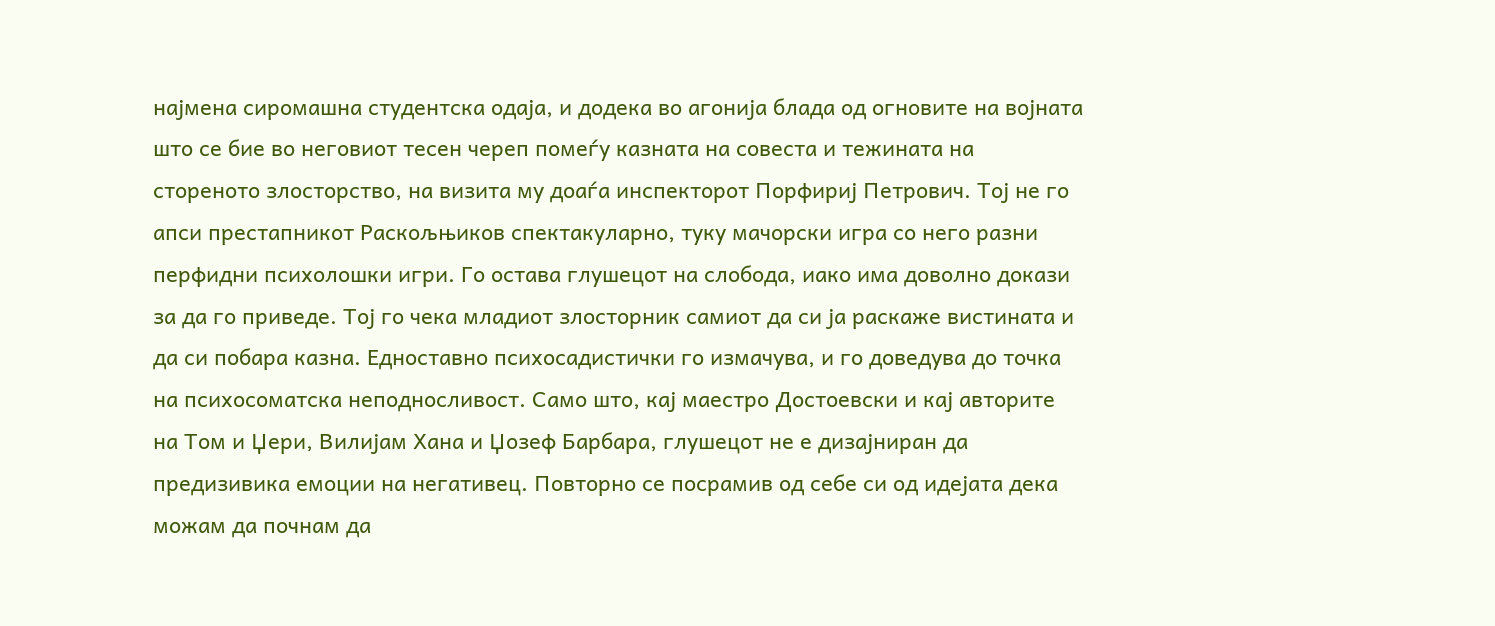најмена сиромашна студентска одаја, и додека во агонија блада од огновите на војната што се бие во неговиот тесен череп помеѓу казната на совеста и тежината на стореното злосторство, на визита му доаѓа инспекторот Порфириј Петрович. Тој не го апси престапникот Раскољњиков спектакуларно, туку мачорски игра со него разни перфидни психолошки игри. Го остава глушецот на слобода, иако има доволно докази за да го приведе. Тој го чека младиот злосторник самиот да си ја раскаже вистината и да си побара казна. Едноставно психосадистички го измачува, и го доведува до точка на психосоматска неподносливост. Само што, кај маестро Достоевски и кај авторите на Том и Џери, Вилијам Хана и Џозеф Барбара, глушецот не е дизајниран да предизивика емоции на негативец. Повторно се посрамив од себе си од идејата дека можам да почнам да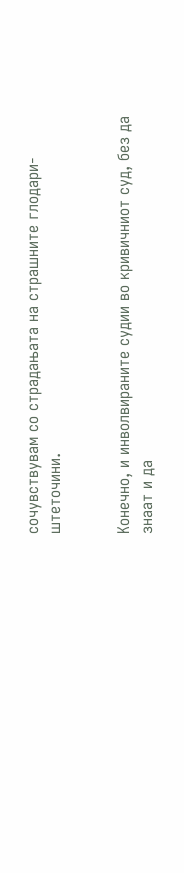сочувствувам со страдањата на страшните глодари-штеточини.


Конечно, и инволвираните судии во кривичниот суд, без да знаат и да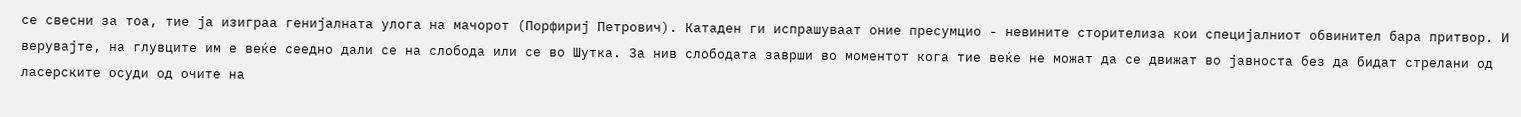се свесни за тоа, тие ја изиграа генијалната улога на мачорот (Порфириј Петрович). Катаден ги испрашуваат оние пресумцио - невините сторителиза кои специјалниот обвинител бара притвор. И верувајте, на глувците им е веќе сеедно дали се на слобода или се во Шутка. За нив слободата заврши во моментот кога тие веќе не можат да се движат во јавноста без да бидат стрелани од ласерските осуди од очите на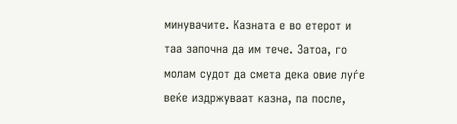минувачите. Казната е во етерот и таа започна да им тече. Затоа, го молам судот да смета дека овие луѓе веќе издржуваат казна, па после,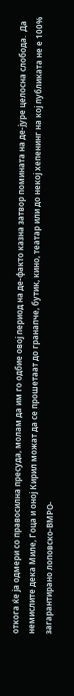откога ќе ја одмери со правосилна пресуда, молам да им го одбие овој период на де-факто казна затвор помината на де-јуре целосна слобода.  Да немислите дека Миле, Гоца и оној Кирил можат да се прошетаат до гранапче, бутик, кино, театар или до некој хепенинг на кој публиката не е 100% загарантирано лоповско-ВМРО-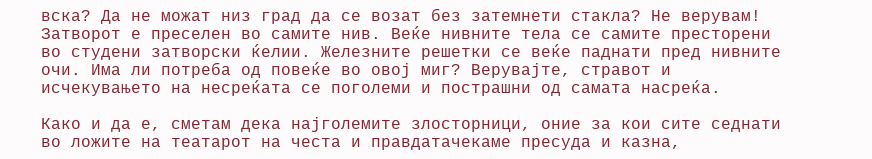вска? Да не можат низ град да се возат без затемнети стакла? Не верувам! Затворот е преселен во самите нив. Веќе нивните тела се самите престорени во студени затворски ќелии. Железните решетки се веќе паднати пред нивните очи. Има ли потреба од повеќе во овој миг? Верувајте, стравот и исчекувањето на несреќата се поголеми и пострашни од самата насреќа.

Како и да е, сметам дека најголемите злосторници, оние за кои сите седнати во ложите на театарот на честа и правдатачекаме пресуда и казна,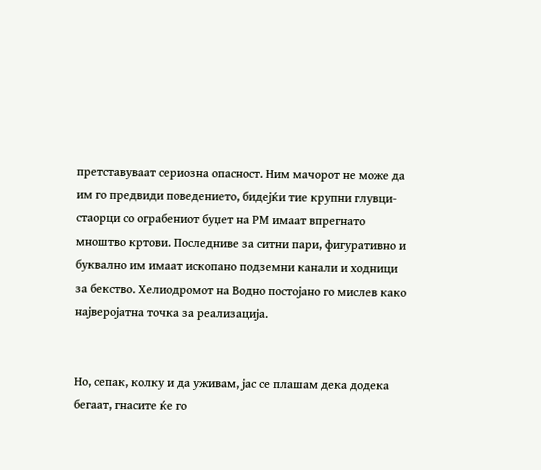претставуваат сериозна опасност. Ним мачорот не може да им го предвиди поведението, бидејќи тие крупни глувци- стаорци со ограбениот буџет на РМ имаат впрегнато мноштво кртови. Последниве за ситни пари, фигуративно и буквално им имаат ископано подземни канали и ходници за бекство. Хелиодромот на Водно постојано го мислев како најверојатна точка за реализација.


Но, сепак, колку и да уживам, јас се плашам дека додека бегаат, гнасите ќе го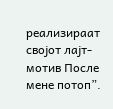реализираат својот лајт-мотив После мене потоп”.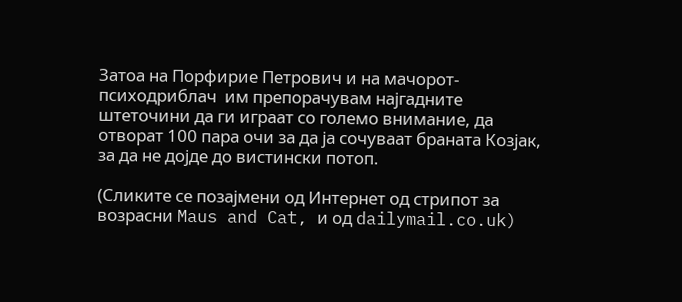Затоа на Порфирие Петрович и на мачорот-психодриблач  им препорачувам најгадните штеточини да ги играат со големо внимание, да отворат 100 пара очи за да ја сочуваат браната Козјак, за да не дојде до вистински потоп.

(Сликите се позајмени од Интернет од стрипот за возрасни Maus and Cat, и од dailymail.co.uk)